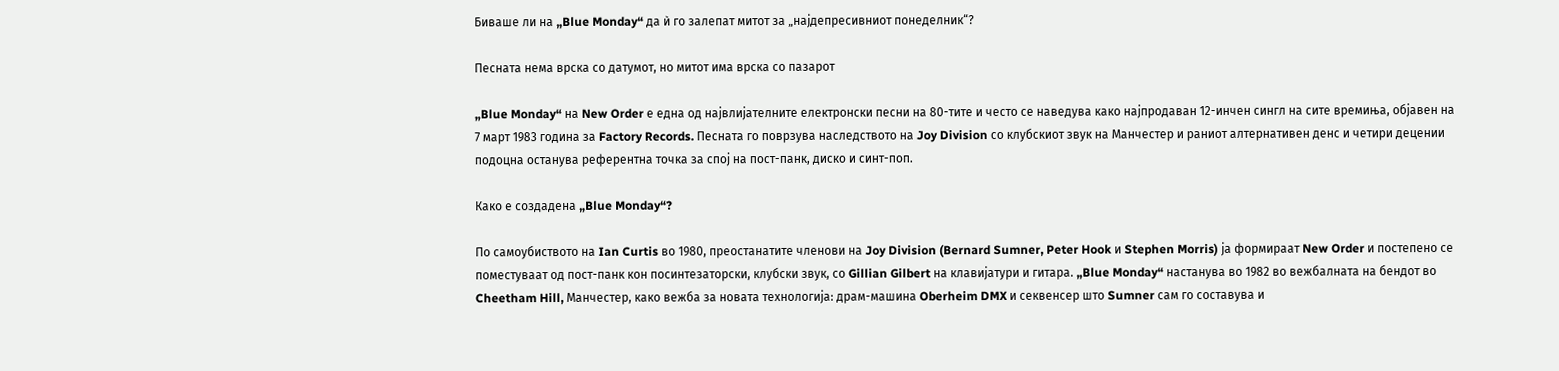Биваше ли на „Blue Monday“ да ѝ го залепат митот за „најдепресивниот понеделник“?

Песната нема врска со датумот, но митот има врска со пазарот

„Blue Monday“ на New Order е една од највлијателните електронски песни на 80-тите и често се наведува како најпродаван 12-инчен сингл на сите времиња, објавен на 7 март 1983 година за Factory Records. Песната го поврзува наследството на Joy Division со клубскиот звук на Манчестер и раниот алтернативен денс и четири децении подоцна останува референтна точка за спој на пост-панк, диско и синт-поп.

Како е создадена „Blue Monday“?

По самоубиството на Ian Curtis во 1980, преостанатите членови на Joy Division (Bernard Sumner, Peter Hook и Stephen Morris) ја формираат New Order и постепено се поместуваат од пост-панк кон посинтезаторски, клубски звук, со Gillian Gilbert на клавијатури и гитара. „Blue Monday“ настанува во 1982 во вежбалната на бендот во Cheetham Hill, Манчестер, како вежба за новата технологија: драм-машина Oberheim DMX и секвенсер што Sumner сам го составува и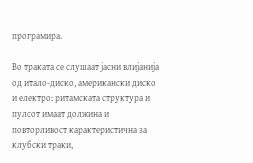програмира.

Во траката се слушаат јасни влијанија од итало-диско, американски диско и електро: ритамската структура и пулсот имаат должина и повторливост карактеристична за клубски траки,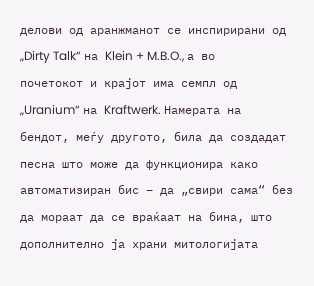делови од аранжманот се инспирирани од „Dirty Talk“ на Klein + M.B.O., а во почетокот и крајот има семпл од „Uranium“ на Kraftwerk. Намерата на бендот, меѓу другото, била да создадат песна што може да функционира како автоматизиран бис – да „свири сама“ без да мораат да се враќаат на бина, што дополнително ја храни митологијата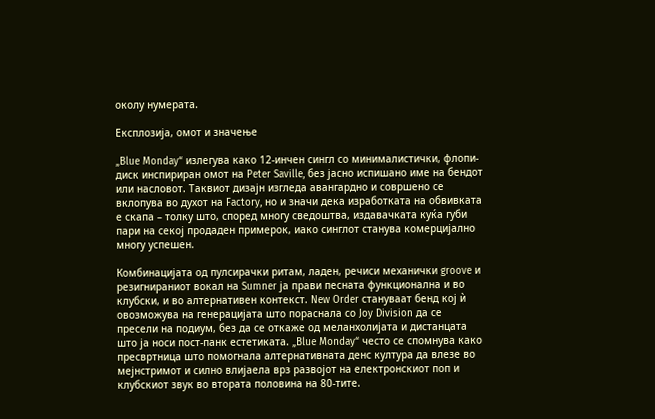околу нумерата.

Експлозија, омот и значење

„Blue Monday“ излегува како 12-инчен сингл со минималистички, флопи-диск инспириран омот на Peter Saville, без јасно испишано име на бендот или насловот. Таквиот дизајн изгледа авангардно и совршено се вклопува во духот на Factory, но и значи дека изработката на обвивката е скапа – толку што, според многу сведоштва, издавачката куќа губи пари на секој продаден примерок, иако синглот станува комерцијално многу успешен.

Комбинацијата од пулсирачки ритам, ладен, речиси механички groove и резигнираниот вокал на Sumner ја прави песната функционална и во клубски, и во алтернативен контекст. New Order стануваат бенд кој ѝ овозможува на генерацијата што пораснала со Joy Division да се пресели на подиум, без да се откаже од меланхолијата и дистанцата што ја носи пост-панк естетиката. „Blue Monday“ често се спомнува како пресвртница што помогнала алтернативната денс култура да влезе во мејнстримот и силно влијаела врз развојот на електронскиот поп и клубскиот звук во втората половина на 80-тите.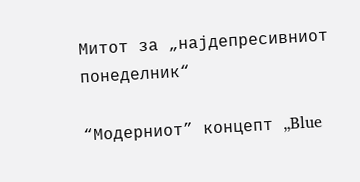Митот за „најдепресивниот понеделник“

“Модерниот” концепт „Blue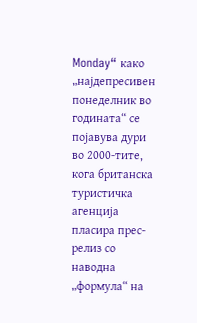Monday“ како „најдепресивен понеделник во годината“ се појавува дури во 2000-тите, кога британска туристичка агенција пласира прес-релиз со наводна „формула“ на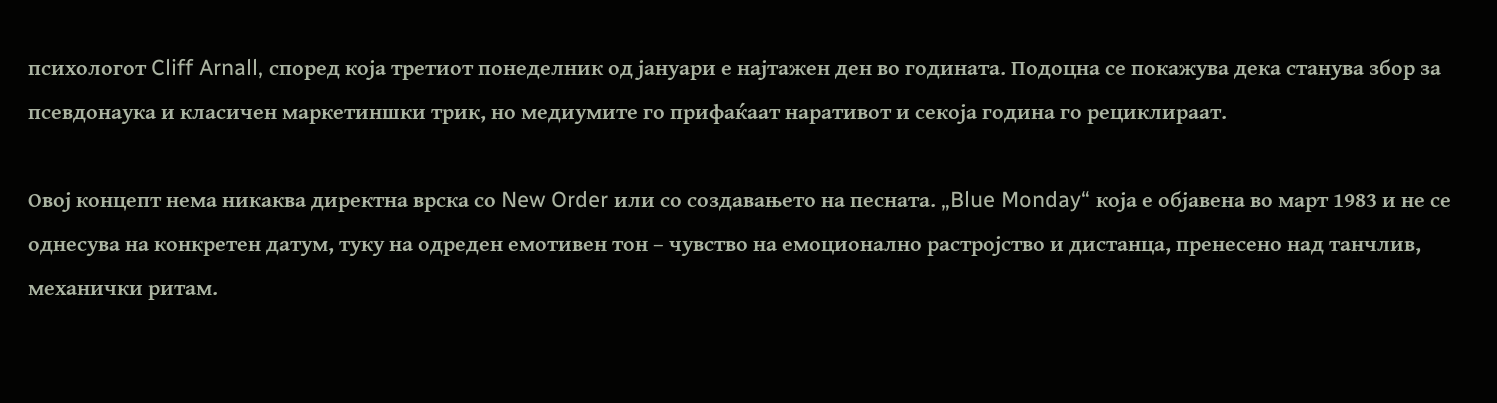психологот Cliff Arnall, според која третиот понеделник од јануари е најтажен ден во годината. Подоцна се покажува дека станува збор за псевдонаука и класичен маркетиншки трик, но медиумите го прифаќаат наративот и секоја година го рециклираат.

Овој концепт нема никаква директна врска со New Order или со создавањето на песната. „Blue Monday“ која е објавена во март 1983 и не се однесува на конкретен датум, туку на одреден емотивен тон – чувство на емоционално растројство и дистанца, пренесено над танчлив, механички ритам.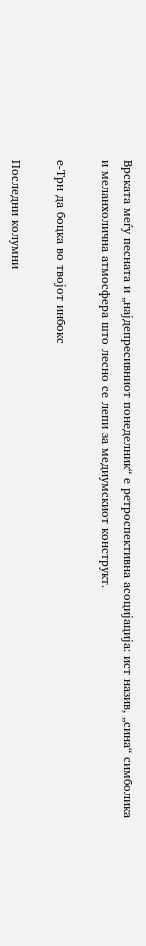Врската меѓу песната и „најдепресивниот понеделник“ е ретроспективна асоцијација: ист назив, „сина“ симболика и меланхолична атмосфера што лесно се лепи за медиумскиот конструкт.

е-Трн да боцка во твојот инбокс

Последни колумни